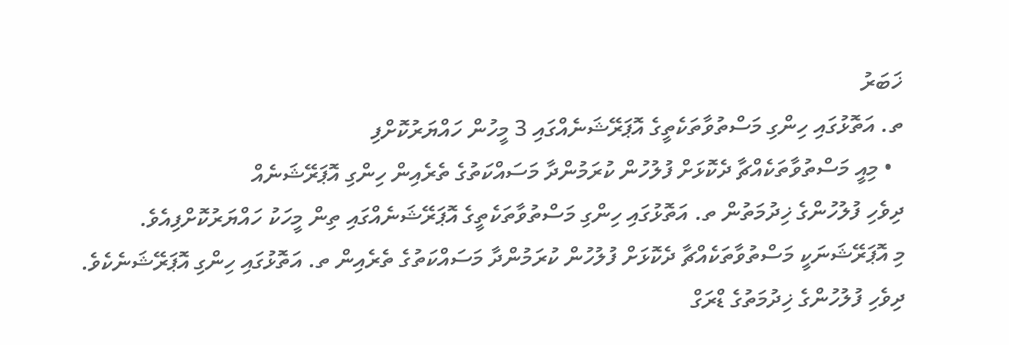ޚަބަރު
ތ. އަތޮޅުގައި ހިންގި މަސްތުވާތަކެތީގެ އޮޕަރޭޝަނެއްގައި 3 މީހުން ހައްޔަރުކޮށްފި
  • މިއީ މަސްތުވާތަކެއްޗާ ދެކޮޅަށް ފުލުހުން ކުރަމުންދާ މަސައްކަތުގެ ތެރެއިން ހިންގި އޮޕަރޭޝަނެއް
ދިވެހި ފުލުހުންގެ ޚިދުމަތުން ތ. އަތޮޅުގައި ހިންގި މަސްތުވާތަކެތީގެ އޮޕަރޭޝަނެއްގައި ތިން މީހަކު ހައްޔަރުކޮށްފިއެވެ.
މި އޮޕަރޭޝަނަކީ މަސްތުވާތަކެއްޗާ ދެކޮޅަށް ފުލުހުން ކުރަމުންދާ މަސައްކަތުގެ ތެރެއިން ތ. އަތޮޅުގައި ހިންގި އޮޕަރޭޝަނެކެވެ.
ދިވެހި ފުލުހުންގެ ޚިދުމަތުގެ ޑްރަގް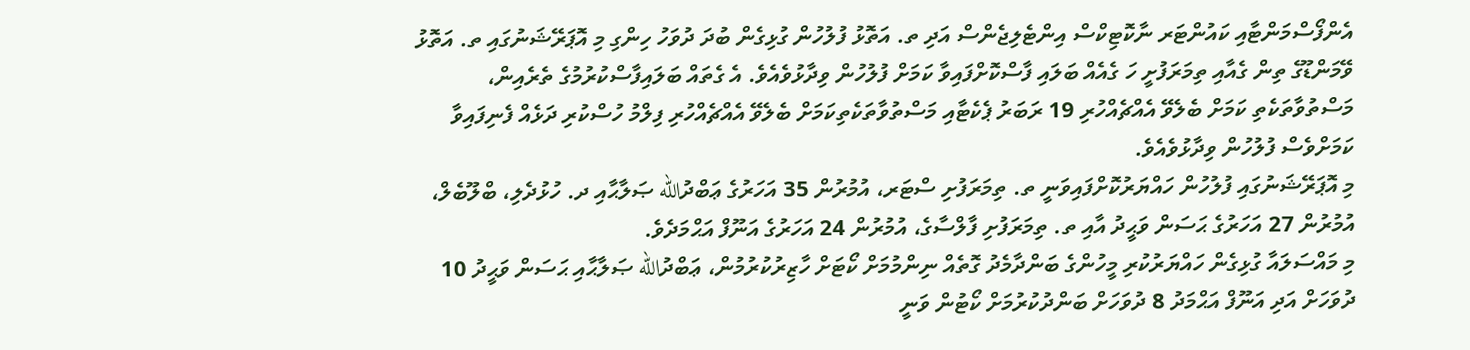އެންފޯސްމަންޓާއި ކައުންޓަރ ނާކޮޓިކްސް އިންޓެލިޖެންސް އަދި ތ. އަތޮޅު ފުލުހުން ގުޅިގެން ބުދަ ދުވަހު ހިންގި މި އޮޕަރޭޝަނުގައި ތ. އަތޮޅު ވޭމަންޑޫގެ ތިން ގެއާއި ތިމަރަފުށީ ހަ ގެއެއް ބަލައި ފާސްކޮށްފައިވާ ކަމަށް ފުލުހުން ވިދާޅުވެއެވެ. އެ ގެތައް ބަލައިފާސްކުރުމުގެ ތެރެއިން، މަސްތުވާތަކެތި ކަމަށް ބެލެވޭ އެއްޗެއްހުރި 19 ރަބަރު ޕެކެޓާއި މަސްތުވާތަކެތިކަމަށް ބެލެވޭ އެއްޗެއްހުރި ފިލްމު ހުސްކުރި ދަޅެއް ފެނިފައިވާ ކަމަށްވެސް ފުލުހުން ވިދާޅުވެއެވެ.
މި އޮޕަރޭޝަނުގައި ފުލުހުން ހައްޔަރުކޮށްފައިވަނީ ތ. ތިމަރަފުށި ސްޓަރ، އުމުރުން 35 އަހަރުގެ ޢަބްދުالله ޞަލާޙާއި ދ. ހުޅުދެލި، ބްލޫބެލް، އުމުރުން 27 އަހަރުގެ ޙަސަން ވަޙީދު އާއި ތ. ތިމަރަފުށި ފާލްސާގެ، އުމުރުން 24 އަހަރުގެ އަނޫފް އަޙްމަދެވެ.
މި މައްސަލައާ ގުޅިގެން ހައްޔަރުކުރި މީހުންގެ ބަންދާމެދު ގޮތެއް ނިންމުމަށް ކޯޓަށް ހާޒިރުކުރުމުން، ޢަބްދުالله ޞަލާޙާއި ޙަސަން ވަޙީދު 10 ދުވަހަށް އަދި އަނޫފް އަޙްމަދު 8 ދުވަހަށް ބަންދުކުރުމަށް ކޯޓުން ވަނީ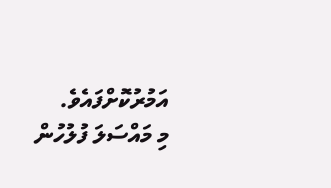އަމުރުކޮށްފައެވެ.
މި މައްސަލަ ފުލުހުން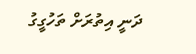ދަނީ އިތުރަށް ތަހުގީގު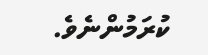ކުރަމުންނެވެ.